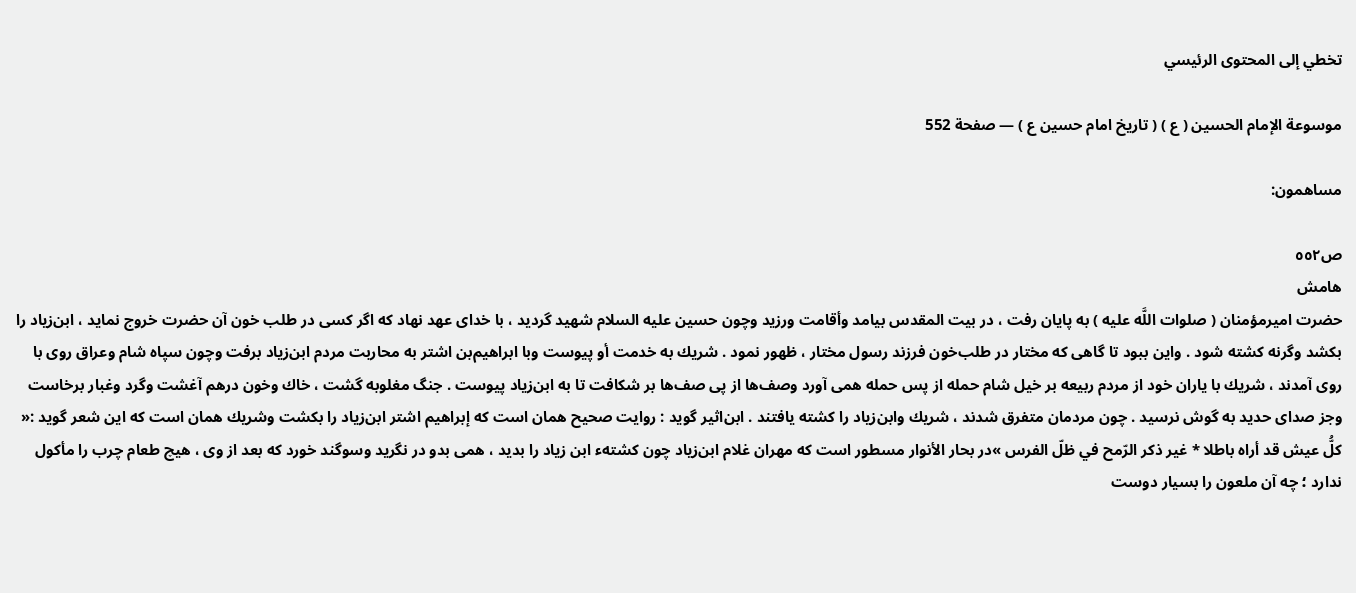تخطي إلى المحتوى الرئيسي

موسوعة الإمام الحسين ( ع ) ( تاريخ امام حسين ع ) — صفحة 552

مساهمون:

ص٥٥٢
هامش
حضرت اميرمؤمنان ( صلوات اللَّه عليه ) به پايان رفت ، در بيت المقدس بيامد وأقامت ورزيد وچون حسين عليه السلام شهيد گرديد ، با خداى عهد نهاد كه اگر كسى در طلب خون آن حضرت خروج نمايد ، ابن‌زياد را بكشد وگرنه كشته شود . واين ببود تا گاهى كه مختار در طلب‌خون فرزند رسول مختار ، ظهور نمود . شريك به خدمت أو پيوست وبا ابراهيم‌بن اشتر به محاربت مردم ابن‌زياد برفت وچون سپاه شام وعراق روى با روى آمدند ، شريك با ياران خود از مردم ربيعه بر خيل شام حمله از پس حمله همى آورد وصف‌ها از پى صف‌ها بر شكافت تا به ابن‌زياد پيوست . جنگ مغلوبه گشت ، خاك وخون درهم آغشت وگرد وغبار برخاست وجز صداى حديد به گوش نرسيد . چون مردمان متفرق شدند ، شريك وابن‌زياد را كشته يافتند . ابن‌اثير گويد : روايت صحيح همان است كه إبراهيم اشتر ابن‌زياد را بكشت وشريك همان است كه اين شعر گويد :« كلُّ عيش قد أراه باطلا * غير ذكر الرّمح في ظلّ الفرس »در بحار الأنوار مسطور است كه مهران غلام ابن‌زياد چون كشتهء ابن زياد را بديد ، همى بدو در نگريد وسوگند خورد كه بعد از وى ، هيچ طعام چرب را مأكول ندارد ؛ چه آن ملعون را بسيار دوست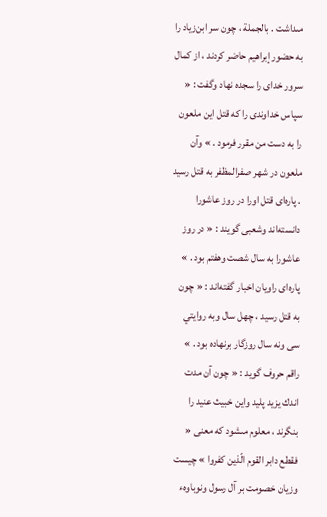مىداشت . بالجملة ، چون سر ابن‌زياد را به حضور إبراهيم حاضر كردند ، از كمال سرور خداى را سجده نهاد وگفت : « سپاس خداوندى را كه قتل اين ملعون را به دست من مقرر فرمود . » وآن ملعون در شهر صفرالمظفر به قتل رسيد . پاره‌اى قتل اورا در روز عاشورا دانسته‌اند وشعبى گويند : « در روز عاشورا به سال شصت وهفتم بود . » پاره‌اى راويان اخبار گفته‌اند : « چون به قتل رسيد ، چهل سال وبه روايتي سى ونه سال روزگار برنهاده بود . » راقم حروف گويد : « چون آن مدت اندك يزيد پليد واين خبيث عنيد را بنگرند ، معلوم مىشود كه معنى « فقطع دابر القوم الّذين كفروا » چيست وزيان خصومت بر آل رسول ونوباوهء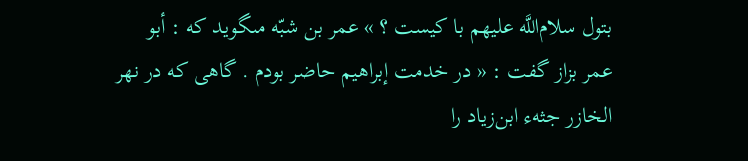بتول سلام‌اللَّه عليهم با كيست ؟ » عمر بن شبّه مىگويد كه : أبو عمر بزاز گفت : « در خدمت إبراهيم حاضر بودم . گاهى كه در نهر الخازر جثهء ابن‌زياد را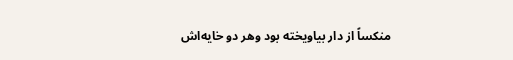منكساً از دار بياويخته بود وهر دو خايه‌اش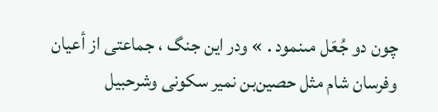چون دو جُعَل مىنمود . » ودر اين جنگ ، جماعتى از أعيان وفرسان شام مثل حصين‌بن نمير سكونى وشرحبيل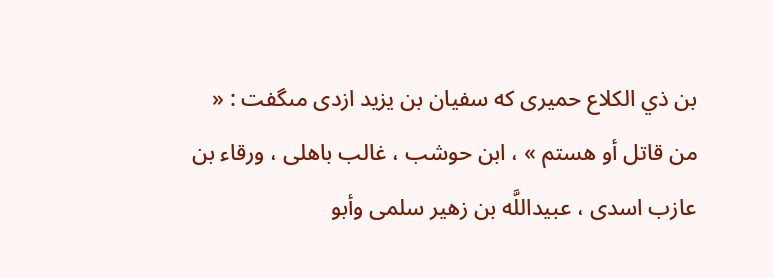بن ذي الكلاع حميرى كه سفيان بن يزيد ازدى مىگفت : « من قاتل أو هستم » ، ابن حوشب ، غالب باهلى ، ورقاء بن عازب اسدى ، عبيداللَّه بن زهير سلمى وأبو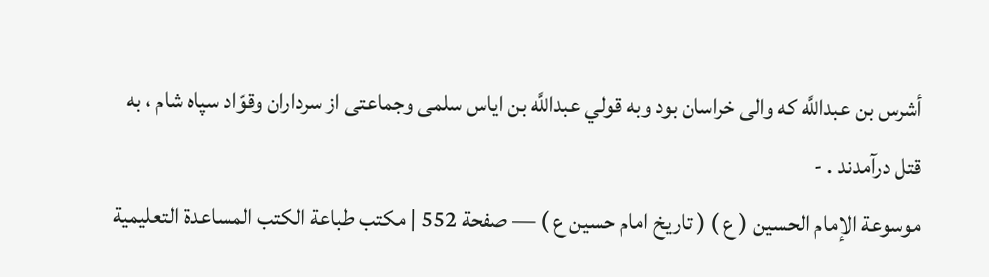أشرس بن عبداللَّه كه والى خراسان بود وبه قولي عبداللَّه بن اياس سلمى وجماعتى از سرداران وقوّاد سپاه شام ، به قتل درآمدند . -
موسوعة الإمام الحسين ( ع ) ( تاريخ امام حسين ع ) — صفحة 552 | مكتب طباعة الكتب المساعدة التعليمية